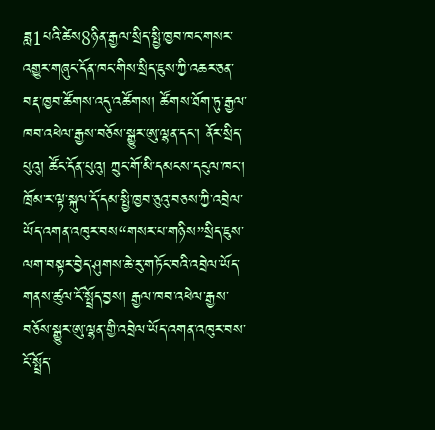ཟླ1པའི་ཚེས8ཉིན་རྒྱལ་སྲིད་སྤྱི་ཁྱབ་ཁང་གསར་འགྱུར་གཞུང་དོན་ཁང་གིས་སྲིད་ཇུས་ཀྱི་འཆར་ཅན་བརྡ་ཁྱབ་ཚོགས་འདུ་འཚོགས། ཚོགས་ཐོག་ཏུ་རྒྱལ་ཁབ་འཕེལ་རྒྱས་བཅོས་སྒྱུར་ཨུ་ལྷན་དང་། ནོར་སྲིད་པུའུ། ཚོང་དོན་པུའུ། ཀྲུང་གོ་མི་དམངས་དངུལ་ཁང་། ཁྲོམ་ར་ལྟ་སྐུལ་དོ་དམ་སྤྱི་ཁྱབ་ཅུའུ་བཅས་ཀྱི་འབྲེལ་ཡོད་འགན་འཁུར་བས“གསར་པ་གཉིས”སྲིད་ཇུས་ལག་བསྟར་བྱེད་ཤུགས་ཆེ་རུ་གཏོང་བའི་འབྲེལ་ཡོད་གནས་ཚུལ་ངོ་སྤྲོད་བྱས། རྒྱལ་ཁབ་འཕེལ་རྒྱས་བཅོས་སྒྱུར་ཨུ་ལྷན་གྱི་འབྲེལ་ཡོད་འགན་འཁུར་བས་ངོ་སྤྲོད་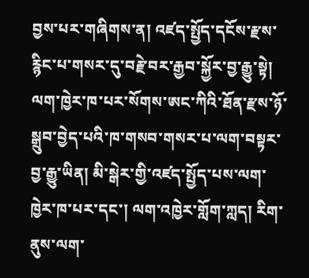བྱས་པར་གཞིགས་ན། འཛད་སྤྱོད་དངོས་རྫས་རྙིང་པ་གསར་དུ་བརྗེ་བར་རྒྱབ་སྐྱོར་བྱ་རྒྱུ་སྟེ། ལག་ཁྱེར་ཁ་པར་སོགས་ཨང་ཀིའི་ཐོན་རྫས་ཉོ་སྒྲུབ་བྱེད་པའི་ཁ་གསབ་གསར་པ་ལག་བསྟར་བྱ་རྒྱུ་ཡིན། མི་སྒེར་གྱི་འཛད་སྤྱོད་པས་ལག་ཁྱེར་ཁ་པར་དང་། ལག་འཁྱེར་གློག་ཀླད། རིག་ནུས་ལག་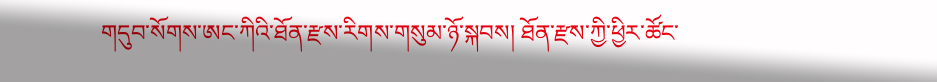གདུབ་སོགས་ཨང་ཀིའི་ཐོན་རྫས་རིགས་གསུམ་ཉོ་སྐབས། ཐོན་རྫས་ཀྱི་ཕྱིར་ཚོང་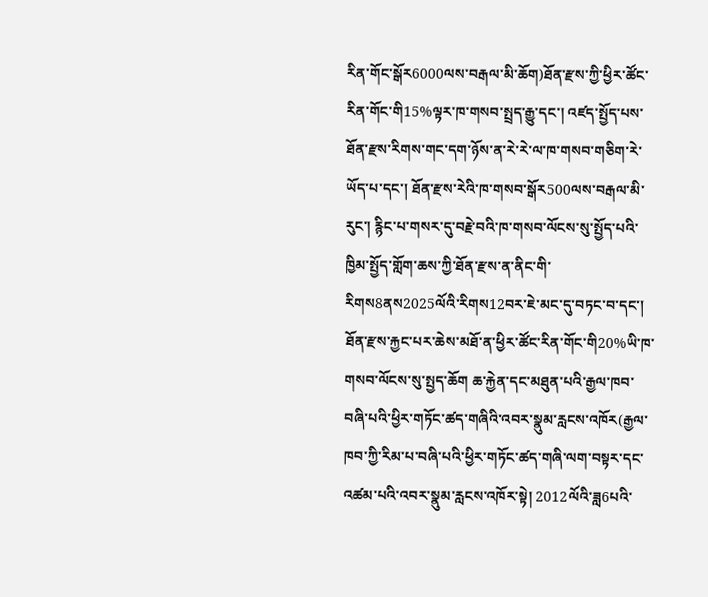རིན་གོང་སྒོར6000ལས་བརྒལ་མི་ཆོག)ཐོན་རྫས་ཀྱི་ཕྱིར་ཚོང་རིན་གོང་གི15%ལྟར་ཁ་གསབ་སྤྲད་རྒྱུ་དང་། འཛད་སྤྱོད་པས་ཐོན་རྫས་རིགས་གང་དག་ཉོས་ན་རེ་རེ་ལ་ཁ་གསབ་གཅིག་རེ་ཡོད་པ་དང་། ཐོན་རྫས་རེའི་ཁ་གསབ་སྒོར500ལས་བརྒལ་མི་རུང་། རྙིང་པ་གསར་དུ་བརྗེ་བའི་ཁ་གསབ་ལོངས་སུ་སྤྱོད་པའི་ཁྱིམ་སྤྱོད་གློག་ཆས་ཀྱི་ཐོན་རྫས་ན་ནིང་གི་རིགས8ནས2025ལོའི་རིགས12བར་ཇེ་མང་དུ་བཏང་བ་དང་། ཐོན་རྫས་རྐྱང་པར་ཆེས་མཐོ་ན་ཕྱིར་ཚོང་རིན་གོང་གི20%ཡི་ཁ་གསབ་ལོངས་སུ་སྤྱད་ཆོག ཆ་རྐྱེན་དང་མཐུན་པའི་རྒྱལ་ཁབ་བཞི་པའི་ཕྱིར་གཏོང་ཚད་གཞིའི་འབར་སྣུམ་རླངས་འཁོར(རྒྱལ་ཁབ་ཀྱི་རིམ་པ་བཞི་པའི་ཕྱིར་གཏོང་ཚད་གཞི་ལག་བསྟར་དང་འཚམ་པའི་འབར་སྣུམ་རླངས་འཁོར་སྟེ། 2012ལོའི་ཟླ6པའི་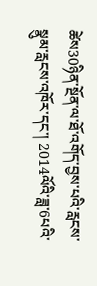ཚེས30ཉིན་སྔོན་ལ་ཐོ་འགོད་བྱས་པའི་རླངས་སྣུམ་རླངས་འཁོར་དང་། 2014ལོའི་ཟླ་6པའི་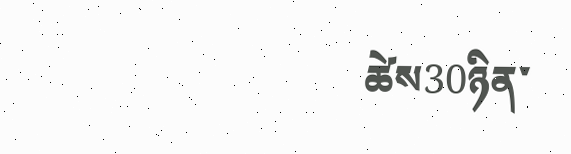ཚེས30ཉིན་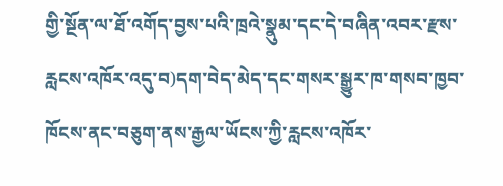གྱི་སྔོན་ལ་ཐོ་འགོད་བྱས་པའི་ཁྲའེ་སྣུམ་དང་དེ་བཞིན་འབར་རྫས་རླངས་འཁོར་འདུ་བ)དག་བེད་མེད་དང་གསར་སྒྱུར་ཁ་གསབ་ཁྱབ་ཁོངས་ནང་བཅུག་ནས་རྒྱལ་ཡོངས་ཀྱི་རླངས་འཁོར་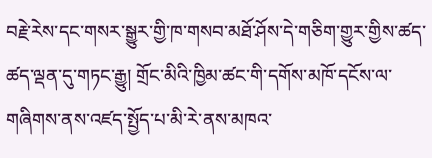བརྗེ་རེས་དང་གསར་སྒྱུར་གྱི་ཁ་གསབ་མཐོ་ཤོས་དེ་གཅིག་གྱུར་གྱིས་ཚད་ཚད་ལྡན་དུ་གཏང་རྒྱུ། གྲོང་མིའི་ཁྱིམ་ཚང་གི་དགོས་མཁོ་དངོས་ལ་གཞིགས་ནས་འཛད་སྤྱོད་པ་མི་རེ་ནས་མཁའ་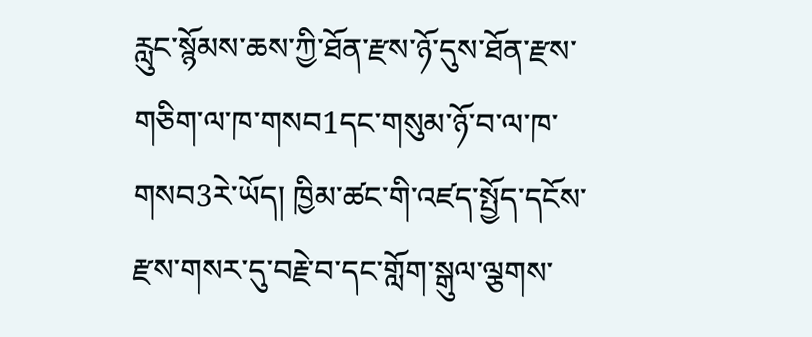རླུང་སྙོམས་ཆས་ཀྱི་ཐོན་རྫས་ཉོ་དུས་ཐོན་རྫས་གཅིག་ལ་ཁ་གསབ1དང་གསུམ་ཉོ་བ་ལ་ཁ་གསབ3རེ་ཡོད། ཁྱིམ་ཚང་གི་འཛད་སྤྱོད་དངོས་རྫས་གསར་དུ་བརྗེ་བ་དང་གློག་སྒུལ་ལྕགས་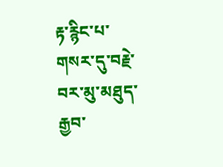རྟ་རྙིང་པ་གསར་དུ་བརྗེ་བར་མུ་མཐུད་རྒྱབ་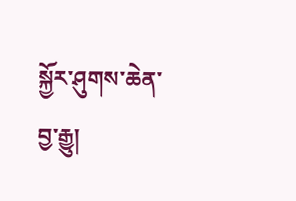སྐྱོར་ཤུགས་ཆེན་བྱ་རྒྱུ།